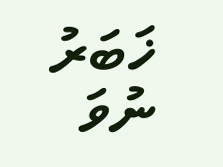ޚަބަރު
ނުވަ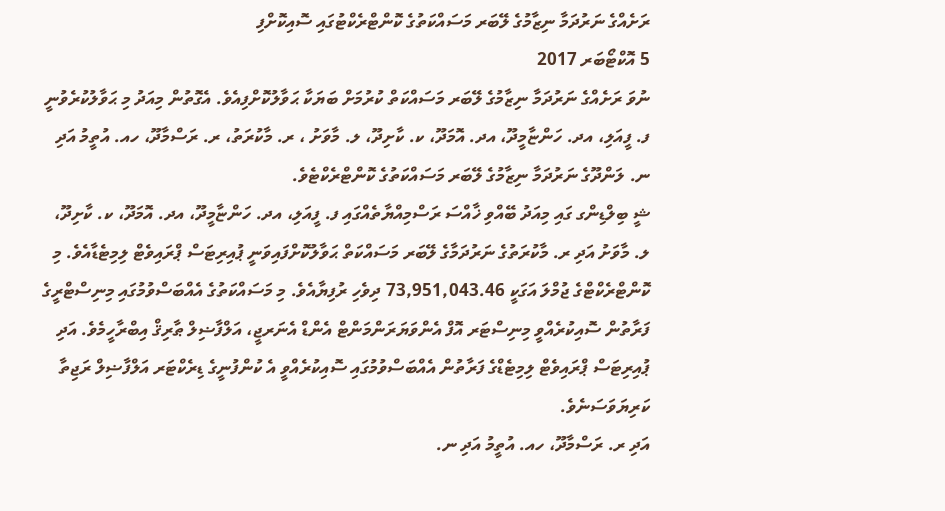ރަށެއްގެ ނަރުދަމާ ނިޒާމުގެ ލޭބަރ މަސައްކަތުގެ ކޮންޓްރެކްޓުގައި ސޮއިކޮށްފި
5 އޮކްޓޯބަރ 2017
ނުވަ ރަށެއްގެ ނަރުދަމާ ނިޒާމުގެ ލޭބަރ މަސައްކަތް ކުރުމަށް ބަޔަކާ ޙަވާލުކޮށްފިއެވެ. އެގޮތުން މިއަދު މި ޙަވާލުކުރެވުނީ ފ. ފީއަލި، އދ. ހަންޏާމީދޫ، އދ. އޮމަދޫ، ކ. ކާށިދޫ، ލ. މާވަށު ، ރ. މާކުރަތު، ރ. ރަސްމާދޫ، ހއ. އުތީމު އަދި ނ. ލަންދޫގެ ނަރުދަމާ ނިޒާމުގެ ލޭބަރ މަސައްކަތުގެ ކޮންޓްރެކްޓެވެ.
ޝީ ބިލްޑިންގ ގައި މިއަދު ބޭއްވި ޚާއްސަ ރަސްމިއްޔާތެއްގައި ފ. ފީއަލި، އދ. ހަންޏާމީދޫ، އދ. އޮމަދޫ، ކ. ކާށިދޫ، ލ. މާވަށު އަދި ރ. މާކުރަތުގެ ނަރުދަމާގެ ލޭބަރ މަސައްކަތް ޙަވާލުކޮށްފައިވަނީ ޕުއިރިޓަސް ޕްރައިވެޓް ލިމިޓެޑާއެވެ. މި ކޮންޓްރެކްޓްގެ ޖުމްލަ އަގަކީ 73,951,043.46 ދިވެހި ރުފިޔާއެވެ. މި މަސައްކަތުގެ އެއްބަސްވުމުގައި މިނިސްޓްރީގެ ފަރާތުން ސޮއިކުރެއްވީ މިނިސްޓަރ އޮފް އެންވަޔަރަންމަންޓް އެންޑް އެނަރޖީ، އަލްފާޟިލް ޠާރިޤް އިބްރާހީމެވެ. އަދި ޕުއިރިޓަސް ޕްރައިވެޓް ލިމިޓެޑްގެ ފަރާތުން އެއްބަސްވުމުގައި ސޮއިކުރެއްވީ އެ ކުންފުނީގެ ޑިރެކްޓަރ އަލްފާޟިލް ރަޖިތާ ކަރިޔަވަސަނެވެ.
އަދި ރ. ރަސްމާދޫ، ހއ. އުތީމު އަދި ނ.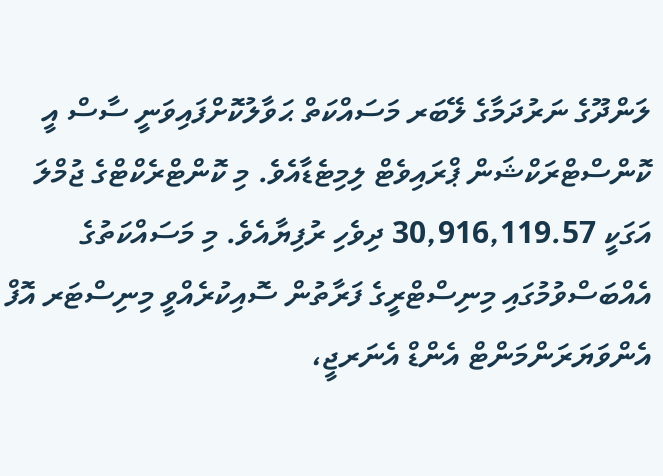ލަންދޫގެ ނަރުދަމާގެ ލޭބަރ މަސައްކަތް ޙަވާލުކޮށްފައިވަނީ ސާސް އީ ކޮންސްޓްރަކްޝަން ޕްރައިވެޓް ލިމިޓެޑާއެވެ. މި ކޮންޓްރެކްޓްގެ ޖުމްލަ އަގަކީ 30,916,119.57 ދިވެހި ރުފިޔާއެވެ. މި މަސައްކަތުގެ އެއްބަސްވުމުގައި މިނިސްޓްރީގެ ފަރާތުން ސޮއިކުރެއްވީ މިނިސްޓަރ އޮފް އެންވަޔަރަންމަންޓް އެންޑް އެނަރޖީ،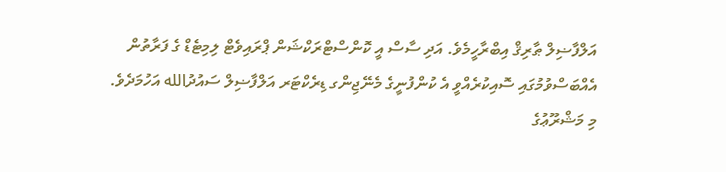އަލްފާޟިލް ޠާރިޤް އިބްރާހީމެވެ. އަދި ސާސް އީ ކޮންސްޓްރަކްޝަން ޕްރައިވެޓް ލިމިޓެޑް ގެ ފަރާތުން އެއްބަސްވުމުގައި ސޮއިކުރެއްވީ އެ ކުންފުނީގެ މެނޭޖިންގ ޑިރެކްޓަރ އަލްފާޟިލް ސައުދުالله އަހުމަދެވެ.
މި މަޝްރޫޢުގެ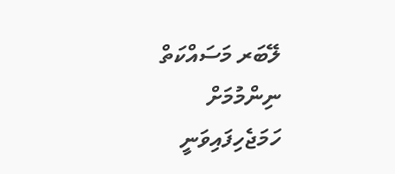ލޭބަރ މަސައްކަތް ނިންމުމަށް ހަމަޖެހިފައިވަނީ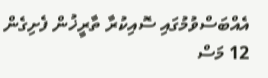އެއްބަސްވުމުގައި ސޮއިކުރާ ތާރީޚުން ފެށިގެން 12 މަސް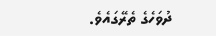ދުވަހެގެ ތެރޭގައެވެ.